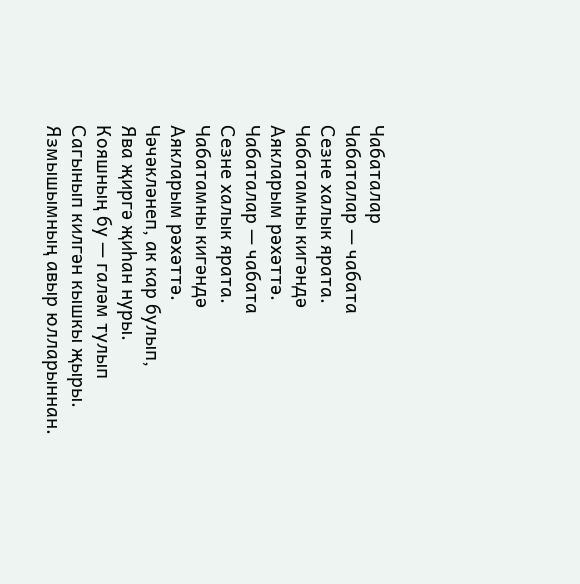Чабаталар
Чабаталар — чабата
Сезне халык ярата.
Чабатамны кигәндә
Аякларым рәхәттә.
Чабаталар — чабата
Сезне халык ярата.
Чабатамны кигәндә
Аякларым рәхәттә.
Чәчәкләнеп, ак кар булып,
Ява җиргә җиһан нуры.
Кояшның бу — галәм тулып
Сагынып килгән кышкы җыры.
Язмышымның авыр юлларыннан.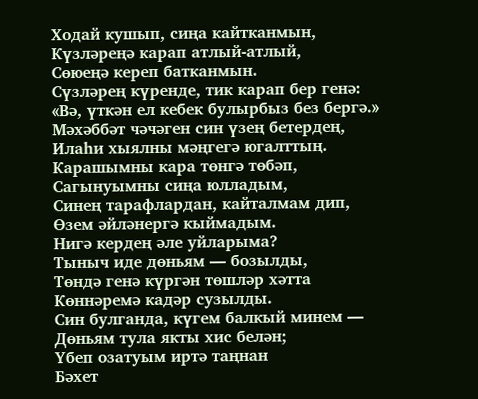Ходай кушып, сиңа кайтканмын,
Күзләреңә карап атлый-атлый,
Сөюеңә кереп батканмын.
Сүзләрең күренде, тик карап бер генә:
«Вә, үткән ел кебек булырбыз без бергә.»
Мәхәббәт чәчәген син үзең бетердең,
Илаһи хыялны мәңгегә югалттың.
Карашымны кара төнгә төбәп,
Сагынуымны сиңа юлладым,
Синең тарафлардан, кайталмам дип,
Өзем әйләнергә кыймадым.
Нигә кердең әле уйларыма?
Тыныч иде дөньям — бозылды,
Төндә генә күргән төшләр хәтта
Көннәремә кадәр сузылды.
Син булганда, күгем балкый минем —
Дөньям тула якты хис белән;
Үбеп озатуым иртә таңнан
Бәхет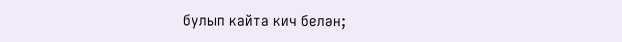булып кайта кич белән;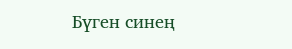Бүген синең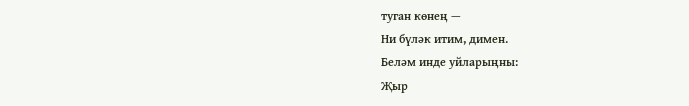туган көнең —
Ни бүләк итим, димен.
Беләм инде уйларыңны:
Җыр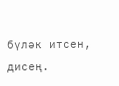бүләк итсен, дисең.